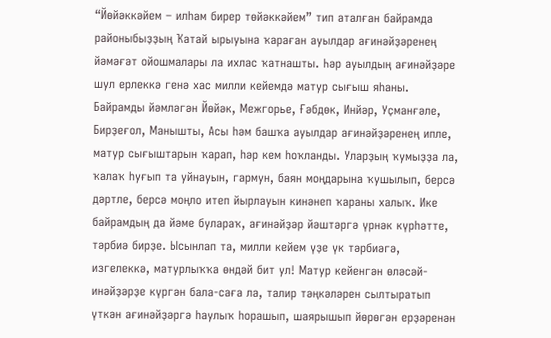“Йөйәккәйем – илһам бирер төйәккәйем” тип аталған байрамда районыбыҙҙың Ҡатай ырыуына ҡараған ауылдар ағинәйҙәренең йәмәғәт ойошмалары ла ихлас ҡатнашты. Һәр ауылдың ағинәйҙәре шул ерлеккә генә хас милли кейемдә матур сығыш яһаны.
Байрамды йәмләгән Йөйәк, Межгорье, Ғәбдөк, Инйәр, Уҫманғәле, Бирҙеғол, Манышты, Асы һәм башҡа ауылдар ағинәйҙәренең ипле, матур сығыштарын ҡарап, һәр кем һоҡланды. Уларҙың ҡумыҙҙа ла, ҡалаҡ һуғып та уйнауын, гармун, баян моңдарына ҡушылып, берсә дәртле, берсә моңло итеп йырлауын кинәнеп ҡараны халыҡ. Ике байрамдың да йәме булараҡ, ағинәйҙәр йәштәргә үрнәк күрһәтте, тәрбиә бирҙе. Ысынлап та, милли кейем үҙе үк тәрбиәгә, изгелеккә, матурлыҡҡа өндәй бит ул! Матур кейенгән өләсәй-инәйҙәрҙе күргән бала-саға ла, талир тәңкәләрен сылтыратып үткән ағинәйҙәргә һаулыҡ һорашып, шаярышып йөрөгән ерҙәренән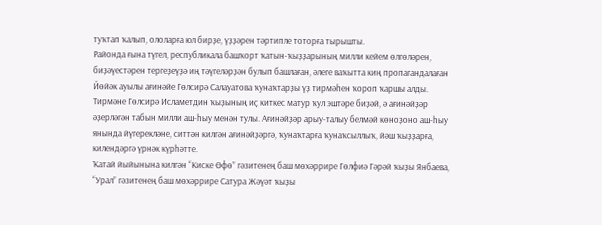туҡтап ҡалып, ололарға юл бирҙе, үҙҙәрен тәртипле тоторға тырышты.
Районда ғына түгел, республикала башҡорт ҡатын-ҡыҙҙарының милли кейем өлгөләрен, биҙәүестәрен тергеҙеүҙә иң тәүгеләрҙән булып башлаған, әлеге ваҡытта киң пропагандалаған Йөйәк ауылы ағинәйе Гөлсирә Салауатова ҡунаҡтарҙы үҙ тирмәһен ҡороп ҡаршы алды. Тирмәне Гөлсирә Исламетдин ҡыҙының иҫ киткес матур ҡул эштәре биҙәй, ә ағинәйҙәр әҙерләгән табын милли аш-һыу менән тулы. Ағинәйҙәр арыу-талыу белмәй көноҙоно аш-һыу янында йүгерекләне, ситтән килгән ағинәйҙәргә, ҡунаҡтарға ҡунаҡсыллыҡ, йәш ҡыҙҙарға, килендәргә үрнәк күрһәтте.
Ҡатай йыйынына килгән “Киске Өфө” гәзитенең баш мөхәррире Гөлфиә Гәрәй ҡыҙы Янбаева, “Урал” гәзитенең баш мөхәррире Сатура Жәүәт ҡыҙы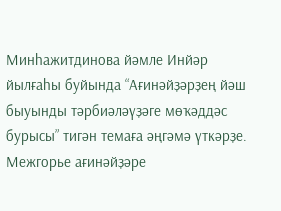Минһажитдинова йәмле Инйәр йылғаһы буйында “Ағинәйҙәрҙең йәш быуынды тәрбиәләүҙәге мөҡәддәс бурысы” тигән темаға әңгәмә үткәрҙе. Межгорье ағинәйҙәре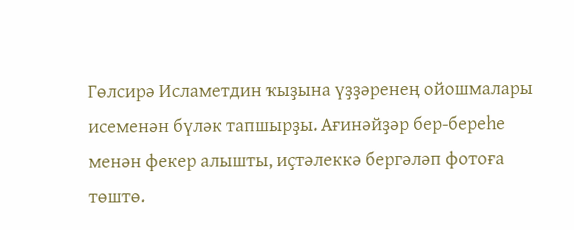Гөлсирә Исламетдин ҡыҙына үҙҙәренең ойошмалары исеменән бүләк тапшырҙы. Ағинәйҙәр бер-береһе менән фекер алышты, иҫтәлеккә бергәләп фотоға төштө.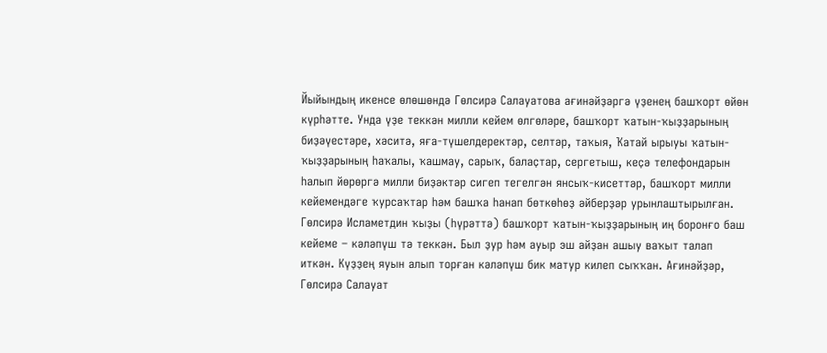Йыйындың икенсе өлөшөндә Гөлсирә Салауатова ағинәйҙәргә үҙенең башҡорт өйөн күрһәтте. Унда үҙе теккән милли кейем өлгөләре, башҡорт ҡатын-ҡыҙҙарының биҙәүестәре, хәситә, яға-түшелдеректәр, селтәр, таҡыя, Ҡатай ырыуы ҡатын-ҡыҙҙарының һаҡалы, ҡашмау, сарыҡ, балаҫтар, сергетыш, кеҫә телефондарын һалып йөрөргә милли биҙәктәр сигеп тегелгән янсыҡ-кисеттәр, башҡорт милли кейемендәге ҡурсаҡтар һәм башҡа һанап бөткөһөҙ әйберҙәр урынлаштырылған. Гөлсирә Исламетдин ҡыҙы (һүрәттә) башҡорт ҡатын-ҡыҙҙарының иң боронғо баш кейеме – кәләпүш тә теккән. Был ҙур һәм ауыр эш айҙан ашыу ваҡыт талап иткән. Күҙҙең яуын алып торған кәләпүш бик матур килеп сыҡҡан. Ағинәйҙәр, Гөлсирә Салауат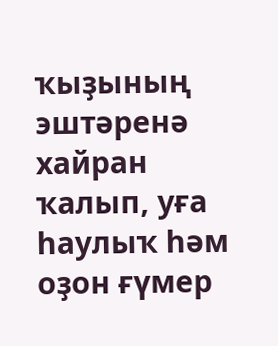ҡыҙының эштәренә хайран ҡалып, уға һаулыҡ һәм оҙон ғүмер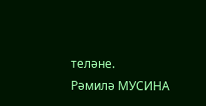теләне.
Рәмилә МУСИНА